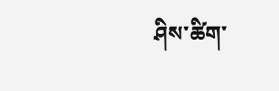ཤིས་ཚིག་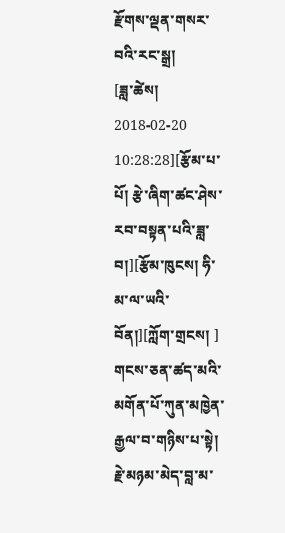རྫོགས་ལྡན་གསར་བའི་རང་སྒྲ།
[ཟླ་ཚེས། 2018-02-20 10:28:28][རྩོམ་པ་པོ། རྩེ་ཞིག་ཚང་ཤེས་རབ་བསྟན་པའི་ཟླ་བ།][རྩོམ་ཁུངས། ཧི་མ་ལ་ཡའི་བོན།][ཀློག་གྲངས། ]
གངས་ཅན་ཚད་མའི་མགོན་པོ་ཀུན་མཁྱེན་རྒྱལ་བ་གཉིས་པ་སྟེ། རྗེ་མཉམ་མེད་བླ་མ་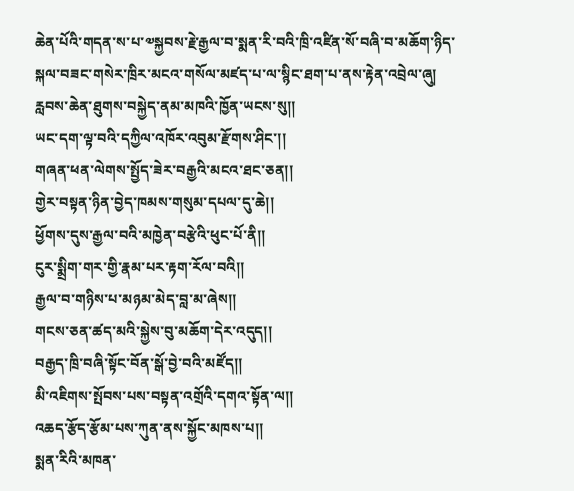ཆེན་པོའི་གདན་ས་པ་༧སྐྱབས་རྗེ་རྒྱལ་བ་སྨན་རི་བའི་ཁྲི་འཛིན་སོ་བཞི་བ་མཆོག་ཉིད་སྐལ་བཟང་གསེར་ཁྲིར་མངའ་གསོལ་མཛད་པ་ལ་སྙིང་ཐག་པ་ནས་རྟེན་འབྲེལ་ཞུ།
རླབས་ཆེན་ཐུགས་བསྐྱེད་ནམ་མཁའི་ཁྱོན་ཡངས་སུ།།
ཡང་དག་ལྟ་བའི་དཀྱིལ་འཁོར་འབུམ་རྫོགས་ཤིང་།།
གཞན་ཕན་ལེགས་སྤྱོད་ཟེར་བརྒྱའི་མངའ་ཐང་ཅན།།
གྱེར་བསྟན་ཉིན་བྱེད་ཁམས་གསུམ་དཔལ་དུ་ཆེ།།
ཕྱོགས་དུས་རྒྱལ་བའི་མཁྱེན་བརྩེའི་ཕུང་པོ་ནི།།
ངུར་སྨྲིག་གར་གྱི་རྣམ་པར་རྟག་རོལ་བའི།།
རྒྱལ་བ་གཉིས་པ་མཉམ་མེད་བླ་མ་ཞེས།།
གངས་ཅན་ཚད་མའི་སྐྱེས་བུ་མཆོག་དེར་འདུད།།
བརྒྱད་ཁྲི་བཞི་སྟོང་བོན་སྒོ་བྱེ་བའི་མཛོད།།
མི་འཇིགས་སྤོབས་པས་བསྟན་འགྲོའི་དགའ་སྟོན་ལ།།
འཆད་རྩོད་རྩོམ་པས་ཀུན་ནས་སྐྱོང་མཁས་པ།།
སྨན་རིའི་མཁན་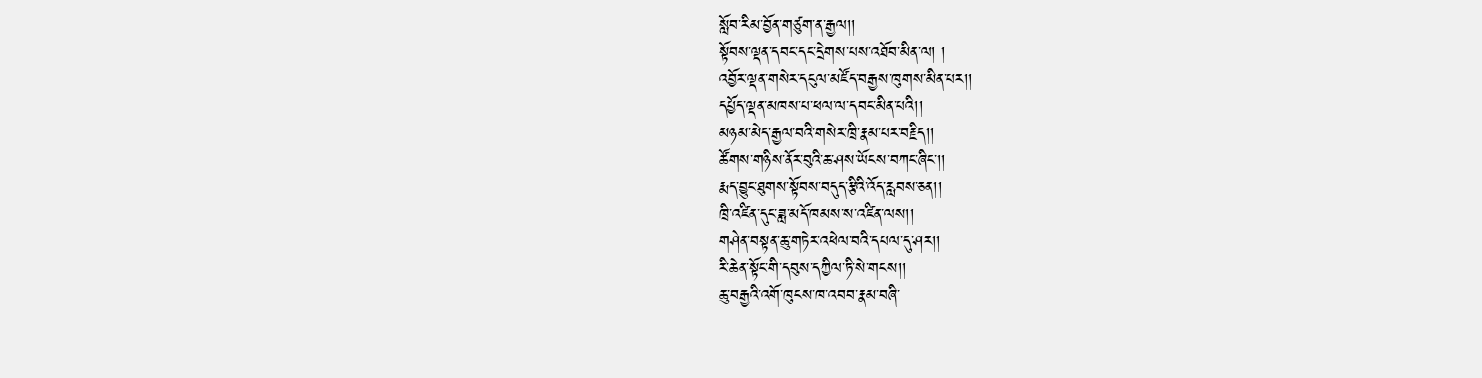སློབ་རིམ་བྱོན་གཙུག་ན་རྒྱལ།།
སྟོབས་ལྡན་དབང་དང་དྲེགས་པས་འཐོབ་མིན་ལ། །
འབྱོར་ལྡན་གསེར་དངུལ་མཛོད་བརྒྱས་ཁུགས་མིན་པར།།
དཔྱོད་ལྡན་མཁས་པ་ཕལ་ལ་དབང་མིན་པའི།།
མཉམ་མེད་རྒྱལ་བའི་གསེར་ཁྲི་རྣམ་པར་བརྗིད།།
ཚོགས་གཉིས་ནོར་བུའི་ཆ་ཤས་ཡོངས་བཀང་ཞིང་།།
རྨད་བྱུང་ཐུགས་སྟོབས་བདུད་རྩིའི་འོད་རླབས་ཅན།།
ཁྲི་འཛིན་དུང་ཟླ་མདོ་ཁམས་ས་འཛིན་ལས།།
གཤེན་བསྟན་ཆུ་གཏེར་འཕེལ་བའི་དཔལ་དུ་ཤར།།
རི་ཆེན་སྟོང་གི་དབུས་དཀྱིལ་ཏི་སེ་གངས།།
ཆུ་བརྒྱའི་འགོ་ཁུངས་ཁ་འབབ་རྣམ་བཞི་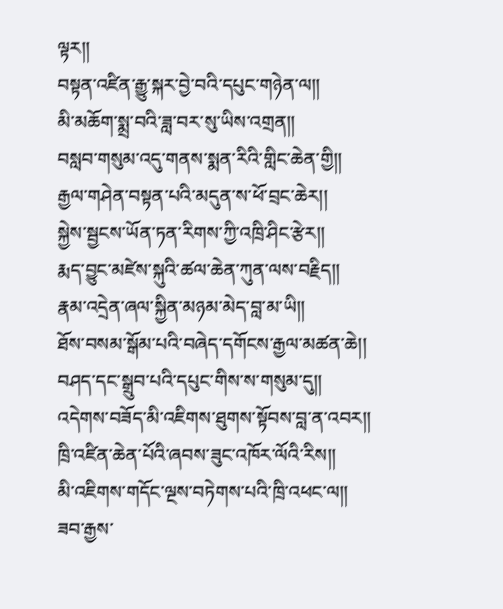ལྟར།།
བསྟན་འཛིན་རྒྱུ་སྐར་བྱེ་བའི་དཔུང་གཉེན་ལ།།
མི་མཆོག་སྨྲ་བའི་ཟླ་བར་སུ་ཡིས་འགྲན།།
བསླབ་གསུམ་འདུ་གནས་སྨན་རིའི་གླིང་ཆེན་གྱི།།
རྒྱལ་གཤེན་བསྟན་པའི་མདུན་ས་ཕོ་བྲང་ཆེར།།
སྐྱེས་སྦྱངས་ཡོན་ཏན་རིགས་ཀྱི་འཁྲི་ཤིང་རྩེར།།
རྨད་བྱུང་མཛེས་སྐུའི་ཚལ་ཆེན་ཀུན་ལས་བརྗིད།།
རྣམ་འདྲེན་ཞལ་སྐྱིན་མཉམ་མེད་བླ་མ་ཡི།།
ཐོས་བསམ་སྒོམ་པའི་བཞེད་དགོངས་རྒྱལ་མཚན་ཆེ།།
བཤད་དང་སྒྲུབ་པའི་དཔུང་གིས་ས་གསུམ་དུ།།
འདེགས་བཟོད་མི་འཇིགས་ཐུགས་སྟོབས་བླ་ན་འབར།།
ཁྲི་འཛིན་ཆེན་པོའི་ཞབས་ཟུང་འཁོར་ལོའི་རིས།།
མི་འཇིགས་གདོང་ལྔས་བཏེགས་པའི་ཁྲི་འཕང་ལ།།
ཟབ་རྒྱས་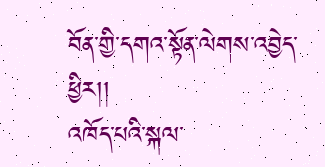བོན་གྱི་དགའ་སྟོན་ལེགས་འབྱེད་ཕྱིར།།
འཁོད་པའི་སྐལ་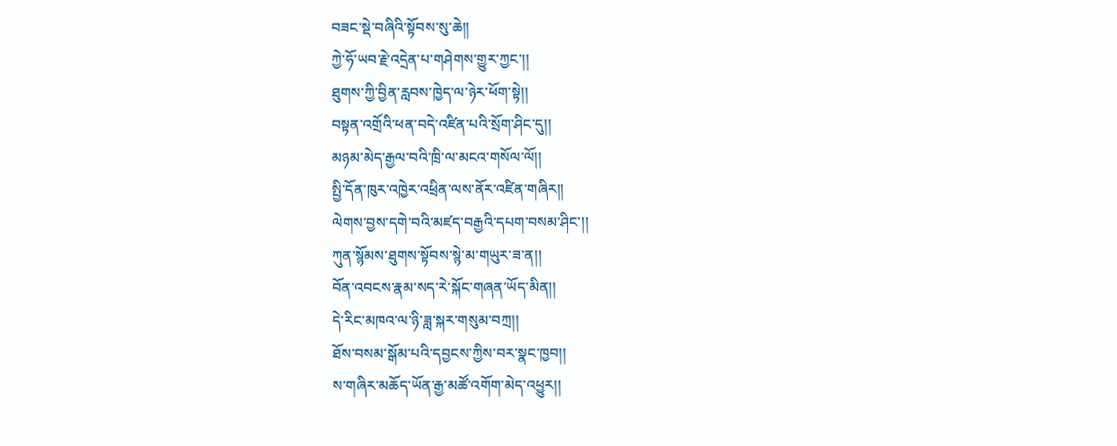བཟང་སྡེ་བཞིའི་སྟོབས་སུ་ཆེ།།
ཀྱེ་ཧོ་ཡབ་རྗེ་འདྲེན་པ་གཤེགས་གྱུར་ཀྱང་།།
ཐུགས་ཀྱི་བྱིན་རླབས་ཁྱེད་ལ་ཉེར་ཕོག་སྟེ།།
བསྟན་འགྲོའི་ཕན་བདེ་འཛིན་པའི་སྲོག་ཤིང་དུ།།
མཉམ་མེད་རྒྱལ་བའི་ཁྲི་ལ་མངའ་གསོལ་ལོ།།
སྤྱི་དོན་ཁུར་འཁྱེར་འཕྲིན་ལས་ནོར་འཛིན་གཞིར།།
ལེགས་བྱས་དགེ་བའི་མཛད་བརྒྱའི་དཔག་བསམ་ཤིང་།།
ཀུན་སྙོམས་ཐུགས་སྟོབས་སྙེ་མ་གཡུར་ཟ་ན།།
བོན་འབངས་རྣམ་སད་རེ་སྐོང་གཞན་ཡོད་མིན།།
དེ་རིང་མཁའ་ལ་ཉི་ཟླ་སྐར་གསུམ་བཀྲ།།
ཐོས་བསམ་སྒོམ་པའི་དབྱངས་ཀྱིས་བར་སྣང་ཁྱབ།།
ས་གཞིར་མཆོད་ཡོན་རྒྱ་མཚོ་འགོག་མེད་འཕྱུར།།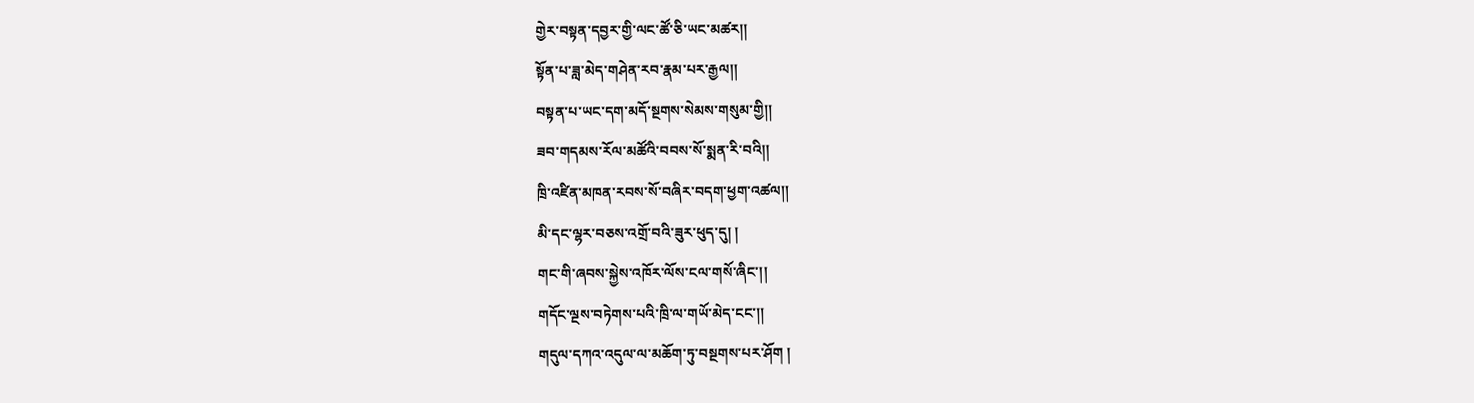གྱེར་བསྟན་དབྱར་གྱི་ལང་ཚོ་ཅི་ཡང་མཚར།།
སྟོན་པ་ཟླ་མེད་གཤེན་རབ་རྣམ་པར་རྒྱལ།།
བསྟན་པ་ཡང་དག་མདོ་སྔགས་སེམས་གསུམ་གྱི།།
ཟབ་གདམས་རོལ་མཚོའི་བབས་སོ་སྨན་རི་བའི།།
ཁྲི་འཛིན་མཁན་རབས་སོ་བཞིར་བདག་ཕྱག་འཚལ།།
མི་དང་ལྷར་བཅས་འགྲོ་བའི་ཟུར་ཕུད་དུ། །
གང་གི་ཞབས་སྐྱེས་འཁོར་ལོས་ངལ་གསོ་ཞིང་།།
གདོང་ལྔས་བཏེགས་པའི་ཁྲི་ལ་གཡོ་མེད་ངང་།།
གདུལ་དཀའ་འདུལ་ལ་མཆོག་ཏུ་བསྔགས་པར་ཤོག །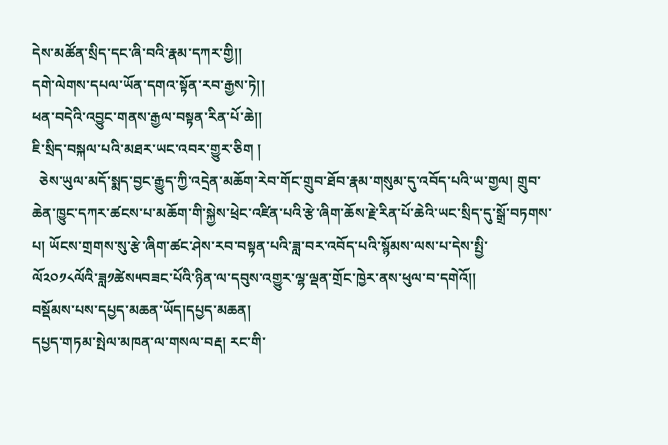དེས་མཚོན་སྲིད་དང་ཞི་བའི་རྣམ་དཀར་གྱི།།
དགེ་ལེགས་དཔལ་ཡོན་དགའ་སྟོན་རབ་རྒྱས་ཏེ།།
ཕན་བདེའི་འབྱུང་གནས་རྒྱལ་བསྟན་རིན་པོ་ཆེ།།
ཇི་སྲིད་བསྐལ་པའི་མཐར་ཡང་འབར་གྱུར་ཅིག །
  ཅེས་ཡུལ་མདོ་སྨད་བྱང་རྒྱུད་ཀྱི་འདྲེན་མཆོག་རེབ་གོང་གྲུབ་ཐོབ་རྣམ་གསུམ་དུ་འབོད་པའི་ཡ་གྱལ། གྲུབ་ཆེན་ཁྱུང་དཀར་ཚངས་པ་མཆོག་གི་སྐྱེས་ཕྲེང་འཛིན་པའི་རྩེ་ཞིག་ཆོས་རྗེ་རིན་པོ་ཆེའི་ཡང་སྲིད་དུ་སྒྲོ་བཏགས་པ། ཡོངས་གྲགས་སུ་རྩེ་ཞིག་ཚང་ཤེས་རབ་བསྟན་པའི་ཟླ་བར་འབོད་པའི་སྙོམས་ལས་པ་དེས་སྤྱི་ལོ༢༠༡༨ལོའི་ཟླ༡ཚེས༥བཟང་པོའི་ཉིན་ལ་དབུས་འགྱུར་ལྷ་ལྡན་གྲོང་ཁྱེར་ནས་ཕུལ་བ་དགེའོ།།
བསྡོམས་པས་དཔྱད་མཆན་ཡོད།དཔྱད་མཆན།
དཔྱད་གཏམ་སྤེལ་མཁན་ལ་གསལ་བརྡ། རང་གི་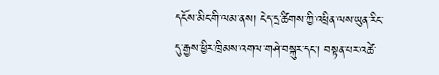དངོས་མིང་གི་ལམ་ནས། ངེད་དྲ་ཚིགས་ཀྱི་འཕྲིན་ལས་ཡུན་རིང་དུ་རྒྱས་ཕྱིར་ཁྲིམས་འགལ་གཤེ་བསྐུར་དང་། བསྟན་པར་འཚེ་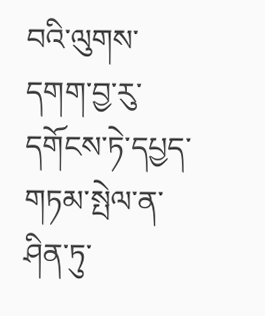བའི་ལུགས་དགག་བྱ་རུ་དགོངས་ཏེ་དཔྱད་གཏམ་སྤེལ་ན་ཤིན་ཏུ་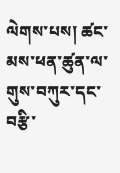ལེགས་པས། ཚང་མས་ཕན་ཚུན་ལ་གུས་བཀུར་དང་བརྩི་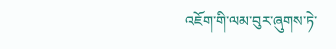འཇོག་གི་ལམ་བུར་ཞུགས་ཏེ་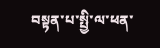བསྟན་པ་སྤྱི་ལ་ཕན་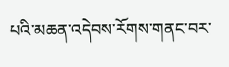པའི་མཆན་འདེབས་རོགས་གནང་བར་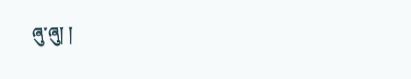ཞུ་ཞུ། །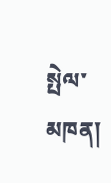སྤེལ་མཁན།